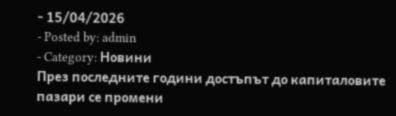- 15/04/2026
- Posted by: admin
- Category: Новини
През последните години достъпът до капиталовите пазари се промени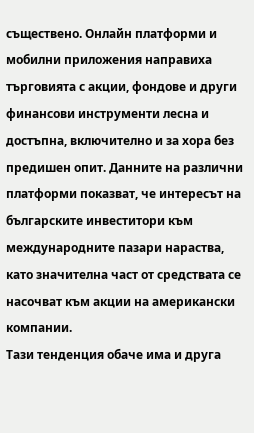съществено. Онлайн платформи и мобилни приложения направиха търговията с акции, фондове и други финансови инструменти лесна и достъпна, включително и за хора без предишен опит. Данните на различни платформи показват, че интересът на българските инвеститори към международните пазари нараства, като значителна част от средствата се насочват към акции на американски компании.
Тази тенденция обаче има и друга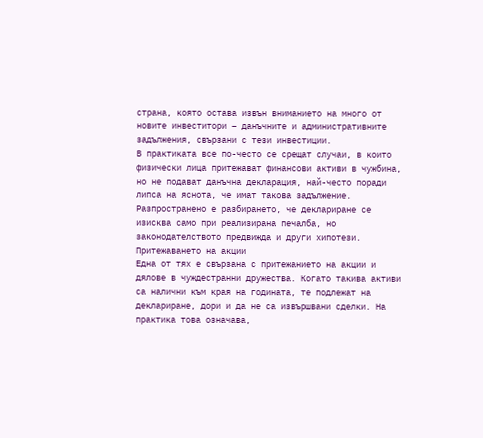страна, която остава извън вниманието на много от новите инвеститори – данъчните и административните задължения, свързани с тези инвестиции.
В практиката все по-често се срещат случаи, в които физически лица притежават финансови активи в чужбина, но не подават данъчна декларация, най-често поради липса на яснота, че имат такова задължение. Разпространено е разбирането, че деклариране се изисква само при реализирана печалба, но законодателството предвижда и други хипотези.
Притежаването на акции
Една от тях е свързана с притежанието на акции и дялове в чуждестранни дружества. Когато такива активи са налични към края на годината, те подлежат на деклариране, дори и да не са извършвани сделки. На практика това означава,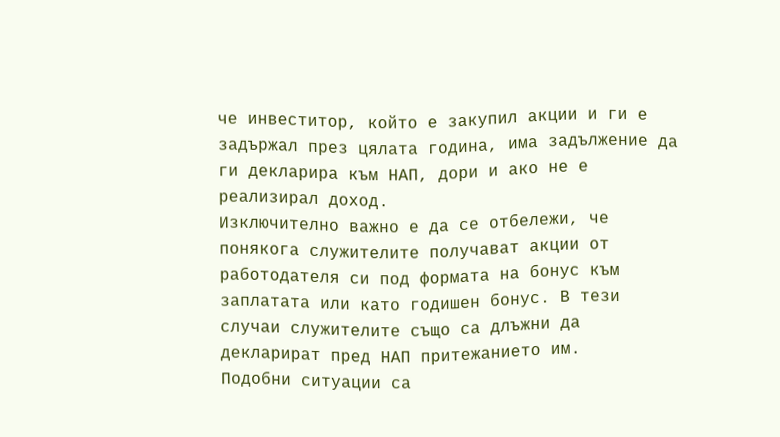че инвеститор, който е закупил акции и ги е задържал през цялата година, има задължение да ги декларира към НАП, дори и ако не е реализирал доход.
Изключително важно е да се отбележи, че понякога служителите получават акции от работодателя си под формата на бонус към заплатата или като годишен бонус. В тези случаи служителите също са длъжни да декларират пред НАП притежанието им.
Подобни ситуации са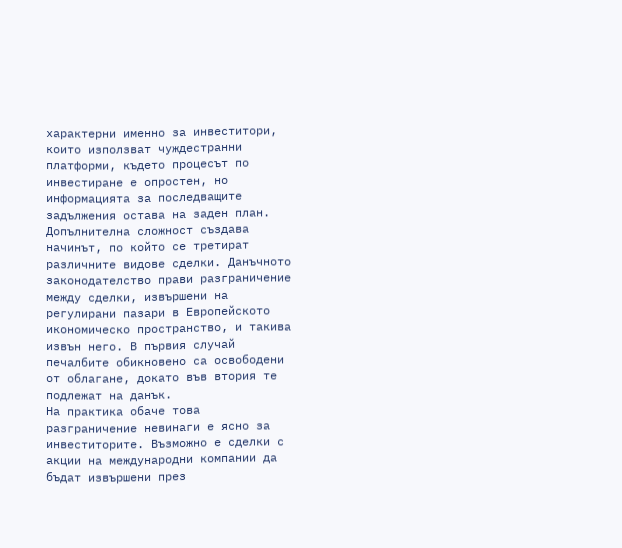характерни именно за инвеститори, които използват чуждестранни платформи, където процесът по инвестиране е опростен, но информацията за последващите задължения остава на заден план.
Допълнителна сложност създава начинът, по който се третират различните видове сделки. Данъчното законодателство прави разграничение между сделки, извършени на регулирани пазари в Европейското икономическо пространство, и такива извън него. В първия случай печалбите обикновено са освободени от облагане, докато във втория те подлежат на данък.
На практика обаче това разграничение невинаги е ясно за инвеститорите. Възможно е сделки с акции на международни компании да бъдат извършени през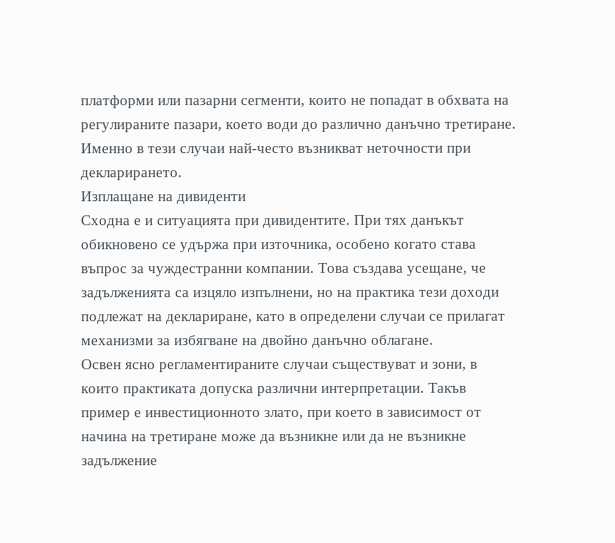платформи или пазарни сегменти, които не попадат в обхвата на регулираните пазари, което води до различно данъчно третиране. Именно в тези случаи най-често възникват неточности при декларирането.
Изплащане на дивиденти
Сходна е и ситуацията при дивидентите. При тях данъкът обикновено се удържа при източника, особено когато става въпрос за чуждестранни компании. Това създава усещане, че задълженията са изцяло изпълнени, но на практика тези доходи подлежат на деклариране, като в определени случаи се прилагат механизми за избягване на двойно данъчно облагане.
Освен ясно регламентираните случаи съществуват и зони, в които практиката допуска различни интерпретации. Такъв пример е инвестиционното злато, при което в зависимост от начина на третиране може да възникне или да не възникне задължение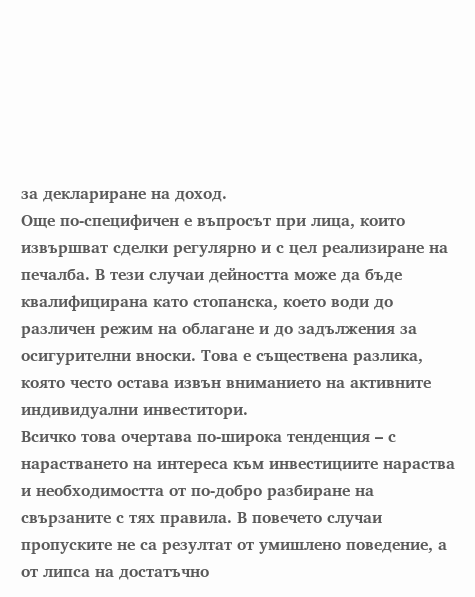за деклариране на доход.
Още по-специфичен е въпросът при лица, които извършват сделки регулярно и с цел реализиране на печалба. В тези случаи дейността може да бъде квалифицирана като стопанска, което води до различен режим на облагане и до задължения за осигурителни вноски. Това е съществена разлика, която често остава извън вниманието на активните индивидуални инвеститори.
Всичко това очертава по-широка тенденция – с нарастването на интереса към инвестициите нараства и необходимостта от по-добро разбиране на свързаните с тях правила. В повечето случаи пропуските не са резултат от умишлено поведение, а от липса на достатъчно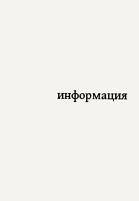информация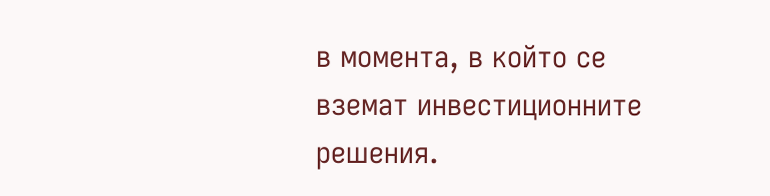в момента, в който се вземат инвестиционните решения.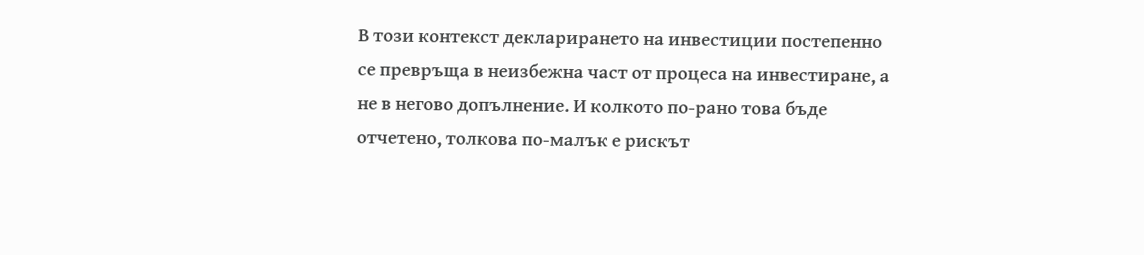В този контекст декларирането на инвестиции постепенно се превръща в неизбежна част от процеса на инвестиране, а не в негово допълнение. И колкото по-рано това бъде отчетено, толкова по-малък е рискът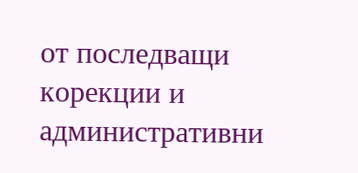от последващи корекции и административни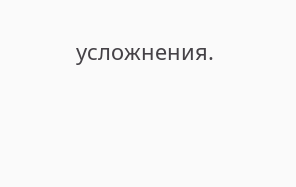усложнения.